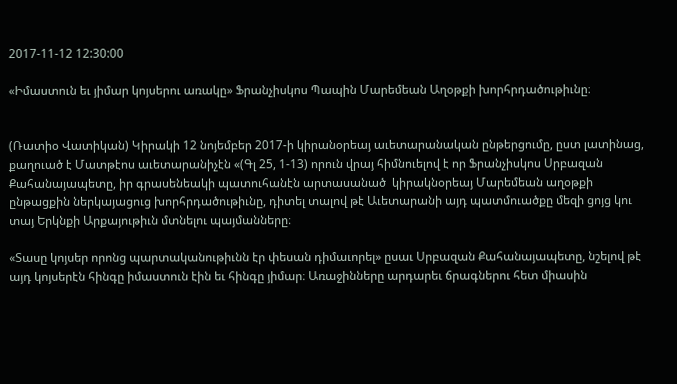2017-11-12 12:30:00

«Իմաստուն եւ յիմար կոյսերու առակը» Ֆրանչիսկոս Պապին Մարեմեան Աղօթքի խորհրդածութիւնը։


(Ռատիօ Վատիկան) Կիրակի 12 նոյեմբեր 2017-ի կիրանօրեայ աւետարանական ընթերցումը, ըստ լատինաց, քաղուած է Մատթէոս աւետարանիչէն «(Գլ 25, 1-13) որուն վրայ հիմնուելով է որ Ֆրանչիսկոս Սրբազան Քահանայապետը, իր գրասենեակի պատուհանէն արտասանած  կիրակնօրեայ Մարեմեան աղօթքի  ընթացքին ներկայացուց խորհրդածութիւնը, դիտել տալով թէ Աւետարանի այդ պատմուածքը մեզի ցոյց կու տայ Երկնքի Արքայութիւն մտնելու պայմանները։

«Տասը կոյսեր որոնց պարտականութիւնն էր փեսան դիմաւորել» ըսաւ Սրբազան Քահանայապետը, նշելով թէ այդ կոյսերէն հինգը իմաստուն էին եւ հինգը յիմար։ Առաջինները արդարեւ ճրագներու հետ միասին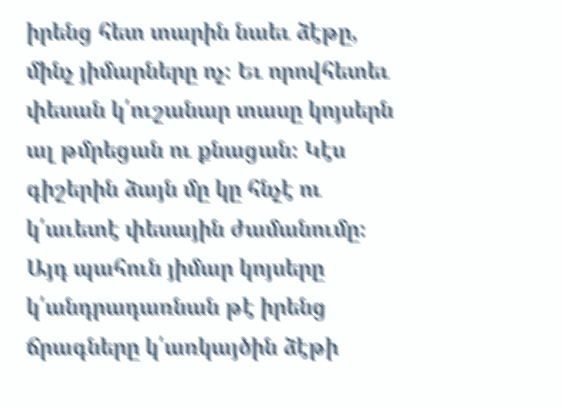իրենց հետ տարին նաեւ ձէթը, մինչ յիմարները ոչ։ Եւ որովհետեւ փեսան կ՛ուշանար տասը կոյսերն ալ թմրեցան ու քնացան։ Կէս գիշերին ձայն մը կը հնչէ ու կ՛աւետէ փեսային ժամանումը։ Այդ պահուն յիմար կոյսերը կ՛անդրադառնան թէ իրենց ճրագները կ՛առկայծին ձէթի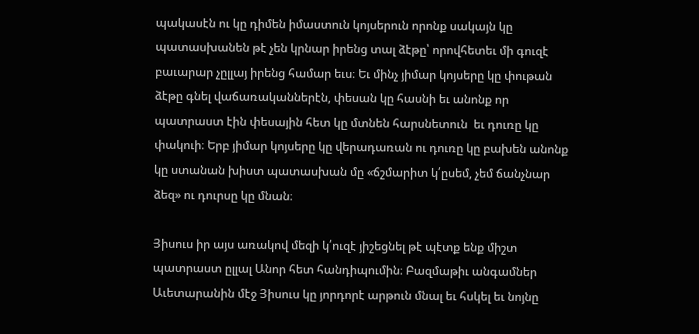պակասէն ու կը դիմեն իմաստուն կոյսերուն որոնք սակայն կը պատասխանեն թէ չեն կրնար իրենց տալ ձէթը՝ որովհետեւ մի գուզէ բաւարար չըլլայ իրենց համար եւս։ Եւ մինչ յիմար կոյսերը կը փութան ձէթը գնել վաճառականներէն, փեսան կը հասնի եւ անոնք որ պատրաստ էին փեսային հետ կը մտնեն հարսնետուն  եւ դուռը կը փակուի։ Երբ յիմար կոյսերը կը վերադառան ու դուռը կը բախեն անոնք կը ստանան խիստ պատասխան մը «ճշմարիտ կ՛ըսեմ, չեմ ճանչնար ձեզ» ու դուրսը կը մնան։

Յիսուս իր այս առակով մեզի կ՛ուզէ յիշեցնել թէ պէտք ենք միշտ պատրաստ ըլլալ Անոր հետ հանդիպումին։ Բազմաթիւ անգամներ Աւետարանին մէջ Յիսուս կը յորդորէ արթուն մնալ եւ հսկել եւ նոյնը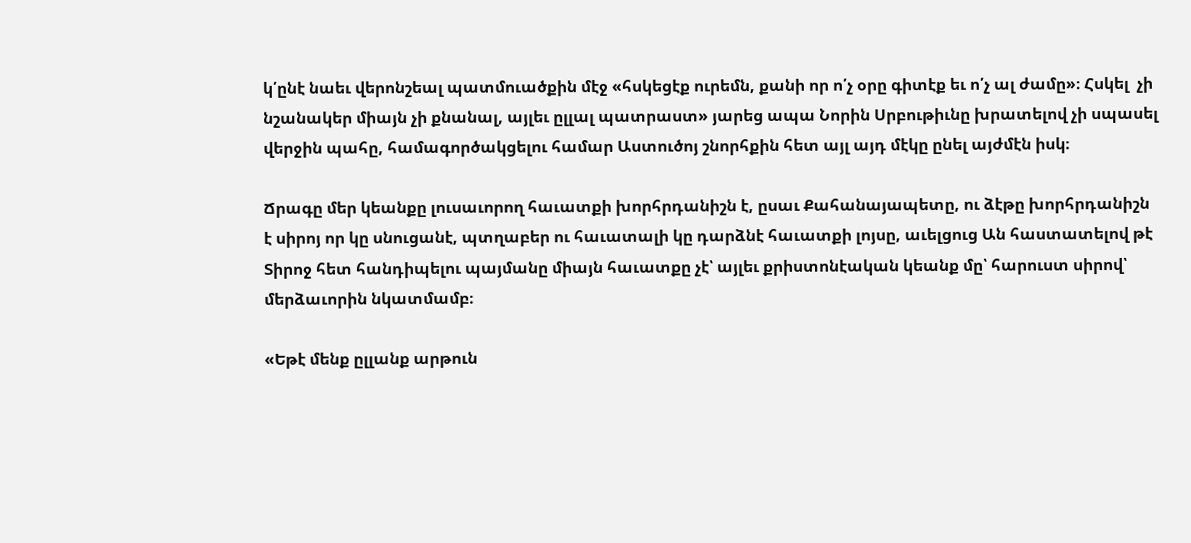կ՛ընէ նաեւ վերոնշեալ պատմուածքին մէջ «հսկեցէք ուրեմն, քանի որ ո՛չ օրը գիտէք եւ ո՛չ ալ ժամը»։ Հսկել  չի նշանակեր միայն չի քնանալ, այլեւ ըլլալ պատրաստ» յարեց ապա Նորին Սրբութիւնը խրատելով չի սպասել վերջին պահը, համագործակցելու համար Աստուծոյ շնորհքին հետ այլ այդ մէկը ընել այժմէն իսկ։

Ճրագը մեր կեանքը լուսաւորող հաւատքի խորհրդանիշն է, ըսաւ Քահանայապետը, ու ձէթը խորհրդանիշն է սիրոյ որ կը սնուցանէ, պտղաբեր ու հաւատալի կը դարձնէ հաւատքի լոյսը, աւելցուց Ան հաստատելով թէ Տիրոջ հետ հանդիպելու պայմանը միայն հաւատքը չէ՝ այլեւ քրիստոնէական կեանք մը՝ հարուստ սիրով՝  մերձաւորին նկատմամբ։

«Եթէ մենք ըլլանք արթուն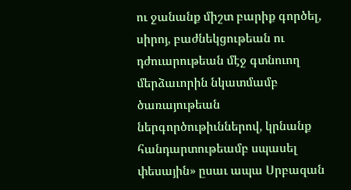ու ջանանք միշտ բարիք գործել, սիրոյ, բաժնեկցութեան ու դժուարութեան մէջ գտնուող մերձաւորին նկատմամբ ծառայութեան ներգործութիւններով, կրնանք հանդարտութեամբ սպասել փեսային» ըսաւ ապա Սրբազան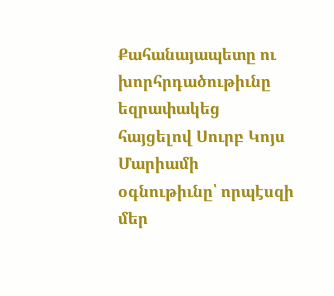Քահանայապետը ու խորհրդածութիւնը եզրափակեց հայցելով Սուրբ Կոյս Մարիամի օգնութիւնը՝ որպէսզի մեր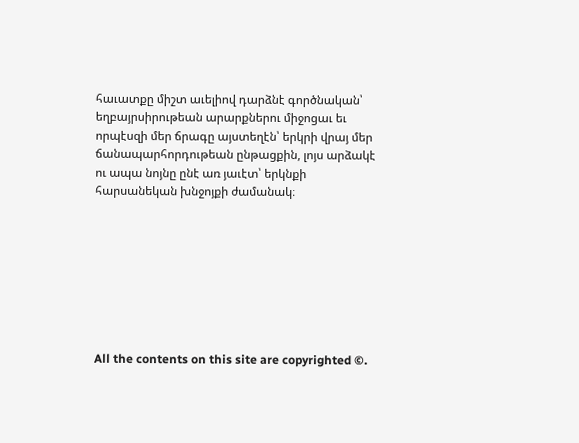հաւատքը միշտ աւելիով դարձնէ գործնական՝ եղբայրսիրութեան արարքներու միջոցաւ եւ որպէսզի մեր ճրագը այստեղէն՝ երկրի վրայ մեր ճանապարհորդութեան ընթացքին, լոյս արձակէ ու ապա նոյնը ընէ առ յաւէտ՝ երկնքի հարսանեկան խնջոյքի ժամանակ։








All the contents on this site are copyrighted ©.